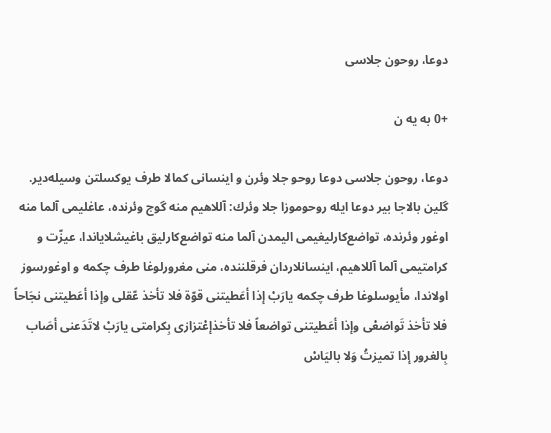دوعا، روحون جلاسی

+0 به یه ن

دوعا، روحون جلاسی دوعا روحو جلا وئرن و اینسانی كمالا طرف یوكسلتن وسیله‌دیر. گلین بالاجا بیر دوعا ایله روحوموزا جلا وئرك: آللاهیم منه گوج وئرنده، عاغلیمی آلما منه اوغور وئرنده، تواضع‌كارلیغیمی الیمدن آلما منه تواضع‌كارلیق باغیشلایاندا، عیزّت و كرامتیمی آلما آللاهیم، اینسانلاردان فرقلننده، منی مغرورلوغا طرف چكمه و اوغورسوز اولاندا، مأیوسلوغا طرف چكمه یارَبْ إذا أعَطیتنی قوّة فلا تأخذ عّقلی وإذا أعَطیتنی نجَاحاً فلا تأخذ تَواضعْی وإذا أعَطیتنی تواضعاً فلا تأخذإعْتزازی بِكرامتی یارَبْ لاتَدَعنی أصَاب بِالغرور إذا تمیزتُ وَلا بالیَاسْ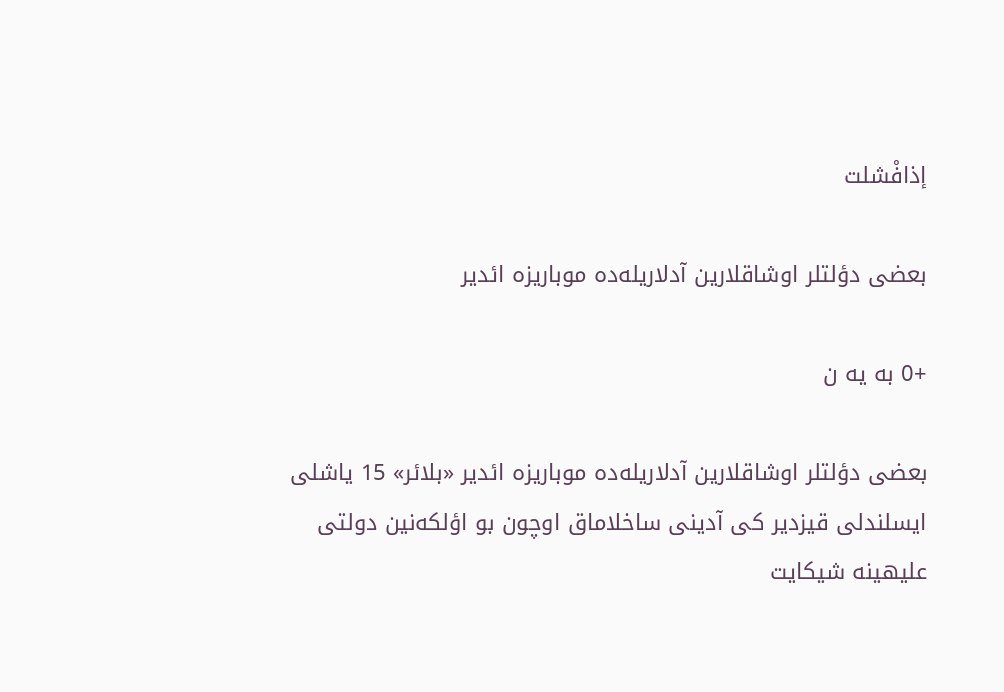إذافْشلت

بعضی دؤلتلر اوشاقلارین آدلاریله‌ده موباریزه‌ ائدیر

+0 به یه ن

بعضی دؤلتلر اوشاقلارین آدلاریله‌ده موباریزه‌ ائدیر «بلائر» 15 یاشلی ایسلندلی قیزدیر كی آدینی ساخلاماق اوچون بو اؤلكه‌نین دولتی علیهینه شیكایت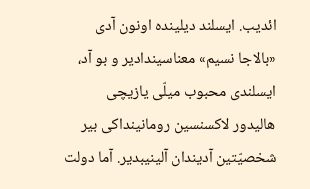ائدیب. ایسلند دیلینده اونون آدی «بالاجا نسیم» معناسیندادیر و بو آد، ایسلندی محبوب میلّی یازیچی هالیدور لاكسنسین رومانینداكی بیر شخصیّتین آدیندان آلینیبدیر. آما دولت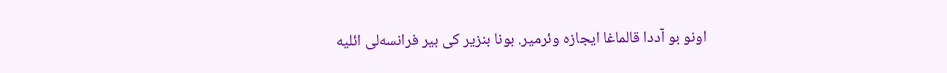اونو بو آددا قالماغا ایجازه وئرمیر. بونا بنزیر كی بیر فرانسه‌لی ائلیه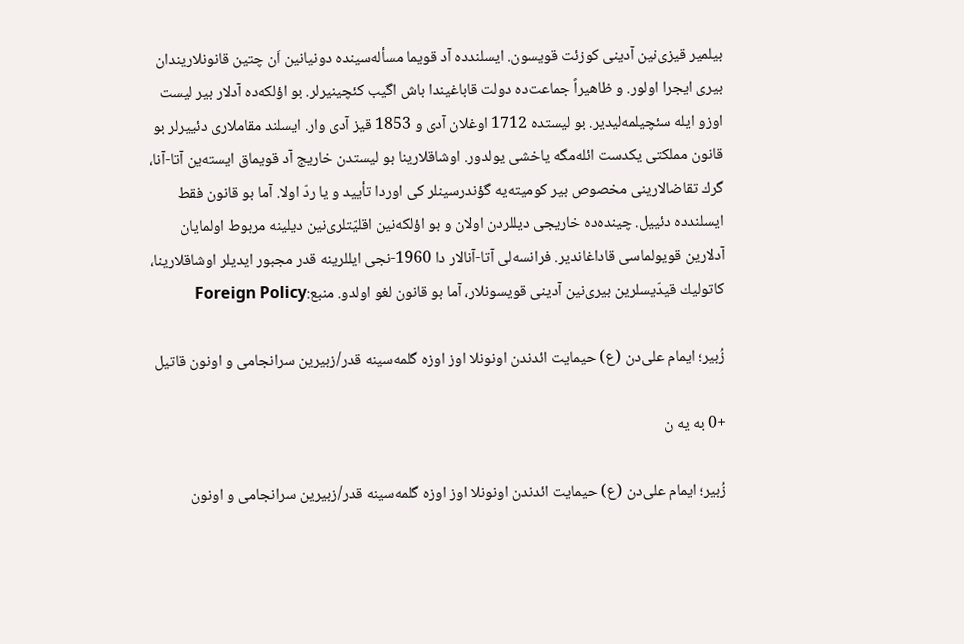بیلمیر قیزی‌نین آدینی كوزئت قویسون. ایسلندده آد قویما مسأله‌سینده دونیانین اَن چتین قانونلاریندان بیری ایجرا اولور. و ظاهیراً جماعت‌ده دولت قاباغیندا باش اگیب كئچینیرلر. بو اؤلكه‌ده آدلار بیر لیست اوزو ایله سئچیلمه‌لیدیر. بو لیستده 1712 اوغلان آدی و 1853 قیز آدی وار. ایسلند مقاملاری دئییرلر بو قانون مملكتی یكدست ائله‌مگه یاخشی یولدور. اوشاقلارینا بو لیستدن خاریج آد قویماق ایسته‌ین آتا-آنا، گرك تقاضالارینی مخصوص بیر كومیته‌یه گؤندرسینلر كی اوردا تأیید و یا ردّ اولا. آما بو قانون فقط ایسلندده دئییل. چینده‌ده خاریجی دیللردن اولان و بو اؤلكه‌نین اقلیّتلری‌نین دیلینه مربوط اولمایان آدلارین قویولماسی قاداغاندیر. فرانسه‌لی آتا-آنالار دا 1960-نجی ایللرینه قدر مجبور ایدیلر اوشاقلارینا، كاتولیك قیدّیسلرین بیری‌نین آدینی قویسونلار، آما بو قانون لغو اولدو. منبع:Foreign Policy

زُبیر؛ ایمام علی‌دن (ع) حیمایت ائدندن اونونلا اوز اوزه گلمه‌سینه قدر/زبیرین سرانجامی و اونون قاتیل

+0 به یه ن

زُبیر؛ ایمام علی‌دن (ع) حیمایت ائدندن اونونلا اوز اوزه گلمه‌سینه قدر/زبیرین سرانجامی و اونون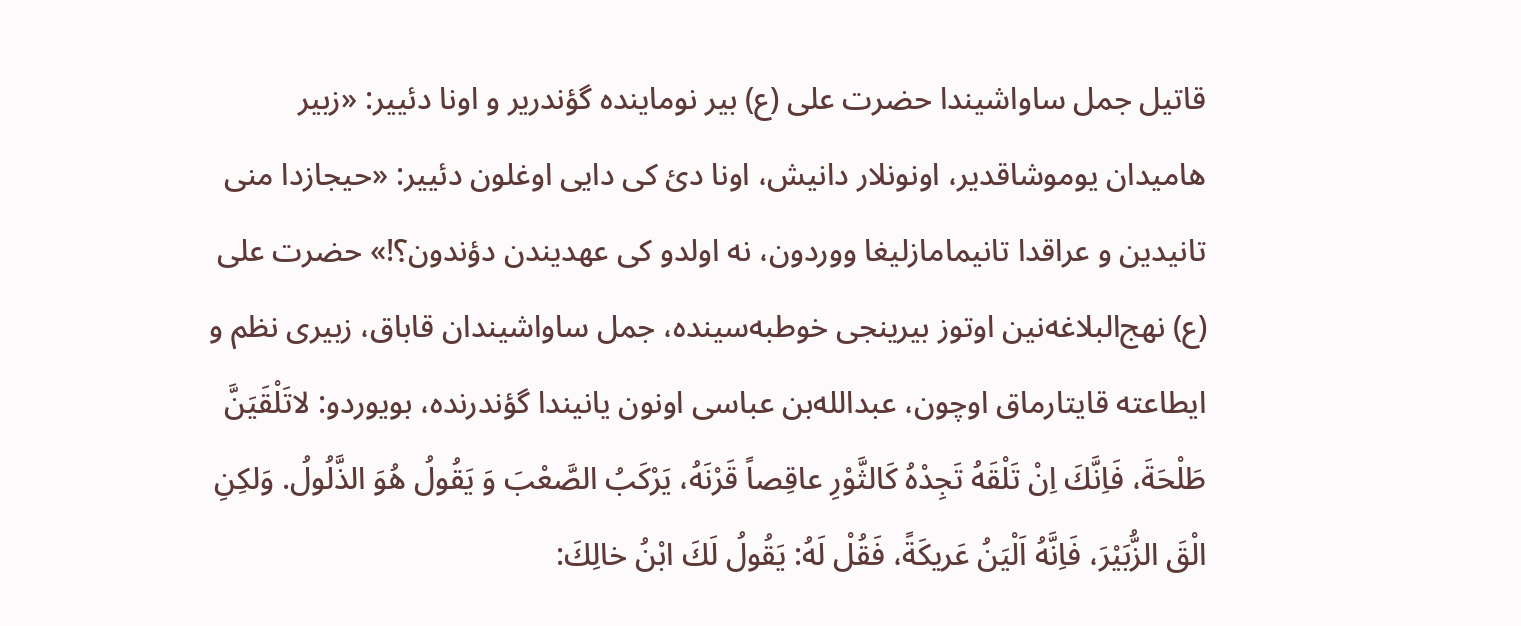قاتیل جمل ساواشیندا حضرت علی (ع) بیر نوماینده گؤندریر و اونا دئییر: «زبیر هامیدان یوموشاقدیر، اونونلار دانیش، اونا دئ كی دایی اوغلون دئییر: «حیجازدا منی تانیدین و عراقدا تانیمامازلیغا ووردون، نه اولدو كی عهدیندن دؤندون؟!» حضرت علی (ع) نهج‌البلاغه‌نین اوتوز بیرینجی خوطبه‌سینده، جمل ساواشیندان قاباق، زبیری نظم و ایطاعته قایتارماق اوچون، عبدالله‌بن عباسی اونون یانیندا گؤندرنده، بویوردو: لاتَلْقَیَنَّ طَلْحَةَ، فَاِنَّكَ اِنْ تَلْقَهُ تَجِدْهُ كَالثَّوْرِ عاقِصاً قَرْنَهُ، یَرْكَبُ الصَّعْبَ وَ یَقُولُ هُوَ الذَّلُولُ. وَلكِنِ الْقَ الزُّبَیْرَ، فَاِنَّهُ اَلْیَنُ عَریكَةً، فَقُلْ لَهُ: یَقُولُ لَكَ ابْنُ خالِكَ: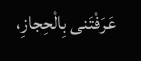عَرَفْتَنى بِالْحِجازِ،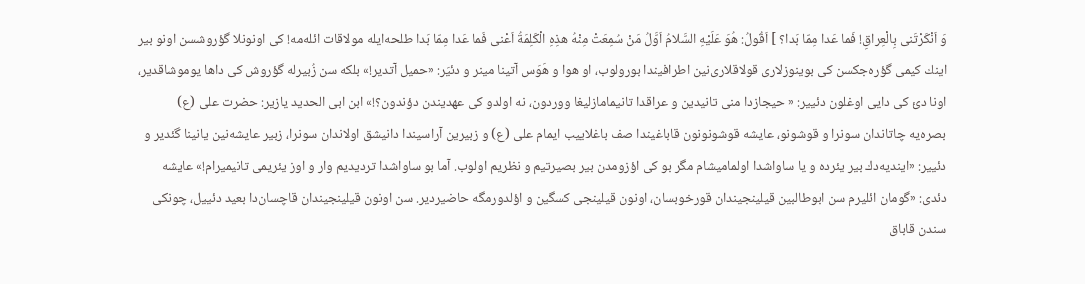وَ اَنْكَرْتَنى بِالْعِراقِ! فَما عَدا مِمّا بَدا؟ ] اَقُولُ: هُوَ عَلَیْهِ السَّلامُ اَوَّلُ مَنْ سُمِعَتْ مِنْهُ هذِهِ الْكَلِمَةُ اَعْنى فَما عَدا مِمّا بَدا طلحه‌ایله مولاقات ائله‌مه! كی اونونلا گؤروشسن اونو بیر اینك كیمی گؤره‌جكسن كی بوینوزلاری قولاقلاری‌نین اطرافیندا بورولوب، او هوا و هَوَس آتینا مینر و دئیَر: «حمیل آتدیر!» بلكه سن زُبیرله گؤروش كی داها یوموشاقدیر، اونا دئ كی دایی اوغلون دئییر: « حیجازدا منی تانیدین و عراقدا تانیمامازلیغا ووردون، نه اولدو كی عهدیندن دؤندون؟!» ابن ابی الحدید یازیر: حضرت علی (ع) بصره‌یه چاتاندان سونرا و قوشونو، عایشه قوشونونون قاباغیندا صف باغلاییب ایمام علی (ع) و زبیرین آراسیندا دانیشق اولاندان سونرا، زبیر عایشه‌نین یانینا گئدیر و دئییر: «ایندیه‌دك بیر یئرده و یا ساواشدا اولمامیشام مگر بو كی اؤزومدن بیر بصیرتیم و نظریم اولوب. آما بو ساواشدا تردیدیم وار و اوز یئریمی تانیمیرام!» عایشه دئدی: «گومان ائلیرم سن ابوطالبین قیلینجیندان قورخوبسان، اونون قیلینجی كسگین و اؤلدورمگه حاضیردیر. سن اونون قیلینجیندان قاچسان‌دا بعید دئییل، چونكی سندن قاباق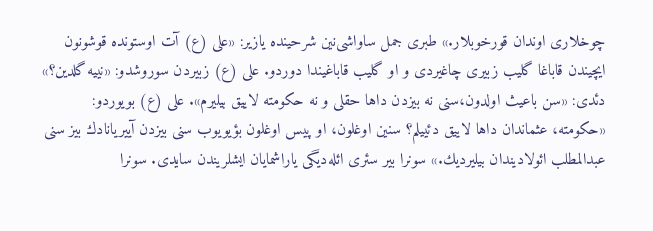چوخلاری اوندان قورخوبلار.» طبری جمل ساواشی‌نین شرحینده یازیر: «علی (ع) آت اوستونده قوشونون ایچیندن قاباغا گلیب زبیری چاغیردی و او گلیب قاباغیندا دوردو. علی (ع) زبیردن سوروشدو: «نییه گلدین؟» دئدی: «سن باعیث اولدون،سنی نه بیزدن داها حقلی و نه حكومته لاییق بیلیرم». علی (ع) بویوردو: «حكومته، عثماندان داها لاییق دئییلم؟ سنین اوغلون، او پیس اوغلون بؤیویوب سنی بیزدن آییریانادك بیز سنی عبدالمطلب ائولادیندان بیلیردیك.» سونرا بیر سئری ائله‌دیگی یاراشمایان ایشلریندن سایدی. سونرا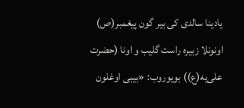یادینا سالدی كی بیر گون پیغمبر(ص) اونونلا زبیره راست گلیب و اونا (حضرت علی‌یه(ع)) بویوروب: «بیبی اوغلون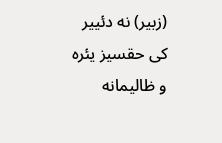(زبیر) نه دئییر كی حقسیز یئره و ظالیمانه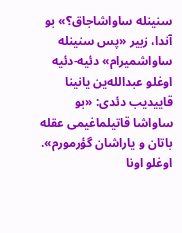سنینله ساواشاجاق؟» بو آندا، زبیر «پس سنینله ساواشمیرام» دئیه-دئیه اوغلو عبدالله‌ین یانینا قاییدیب دئدی: «بو ساواشا قاتیلماغیمی عقله باتان و یاراشان گؤرمورم». اوغلو اونا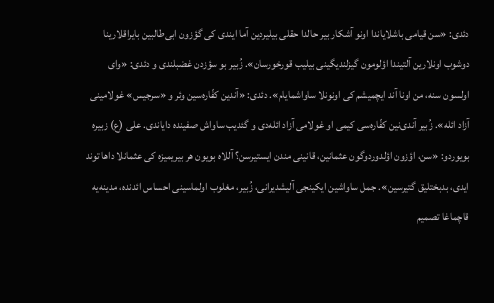دئدی: «سن قیامی باشلایاندا اونو آشكار بیر حالدا حقلی بیلیردین آما ایندی كی گؤزون ابی‌طالبین بایراقلارینا دوشوب اونلارین آلتیندا اؤلومون گیزلندیگینی بیلیب قورخورسان». زُبیر بو سؤزدن غضبلندی و دئدی: «وای اولسون سنه، من اونا آند ایچمیشم كی اونونلا ساواشمایام». دئدی: «آندین كفّاره‌سین وئر و «سرجیس» غولامینی آزاد ائله». زُبیر آندی‌نین كفّاره‌سی كیمی او غولامی آزاد ائله‌دی و گئدیب ساواش صفینده دایاندی. علی (ع) زبیره بویوردو: «سن، اؤزون اؤلدوردوگون عثمانین، قانینی مندن ایستیرسن؟ آللاه بویون هر بیریمیزه كی عثمانلا داها توند ایدی، بدبختلیق گتیرسین». جمل ساواشین ایكینجی آلیشدیرانی، زُبیر، مغلوب اولماسینی احساس ائدنده، مدینه‌یه قاچماغا تصمیم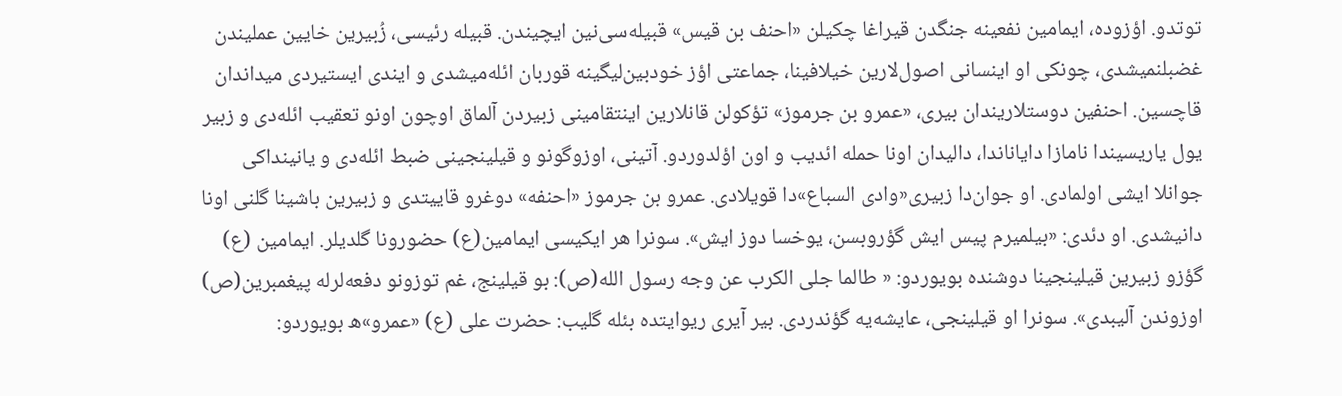توتدو. اؤزوده، ایمامین نفعینه جنگدن قیراغا چكیلن «احنف بن قیس» قبیله‌سی‌نین ایچیندن. قبیله رئیسی، زُبیرین خایین عملیندن غضبلنمیشدی، چونكی او اینسانی اصول‌لارین خیلافینا، جماعتی اؤز خودبین‌لیگینه قوربان ائله‌میشدی و ایندی ایستیردی میداندان قاچسین. احنفین دوستلاریندان بیری، «عمرو بن جرموز» تؤكولن قانلارین اینتقامینی زبیردن آلماق اوچون اونو تعقیب ائله‌دی و زبیر یول یاریسیندا نامازا دایاناندا، دالیدان اونا حمله ائدیب و اون اؤلدوردو. آتینی، اوزوگونو و قیلینجینی ضبط ائله‌دی و یانینداكی جوانلا ایشی اولمادی. او جوان‌دا زبیری«وادى السباع»دا قویلادی. عمرو بن جرموز «احنفه» دوغرو قاییتدی و زبیرین باشینا گلنی اونا دانیشدی. او دئدی: «بیلمیرم پیس ایش گؤروبسن، یوخسا دوز ایش». سونرا هر ایكیسی ایمامین(ع) حضورونا گلدیلر. ایمامین (ع) گؤزو زبیرین قیلینجینا دوشنده بویوردو: « طالما جلى الكرب عن وجه رسول الله(ص): بو قیلینج، غم توزونو دفعه‌لرله پیغمبرین(ص) اوزوندن آلیبدی». سونرا او قیلینجی، عایشه‌یه گؤندردی. بیر آیری ریوایتده بئله گلیب: حضرت علی (ع) «عمرو»ه بویوردو: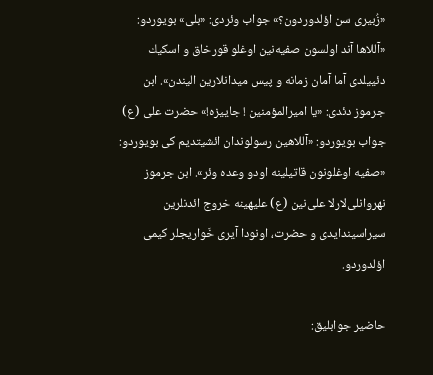«زُبیری سن اؤلدوردون؟» جواب وئردی: «بلی» بویوردو: «آللاها آند اولسون صفیه‌نین اوغلو قورخاق و اسكیك دئییلدی آما آمان زمانه و پیس میدانلارین الیندن». ابن جرموز دئدی: «یا امیرالمؤمنین ! جاییزه!» حضرت علی (ع) جواب بویوردو: «آللاهین رسولوندان ائشیتدیم كی بویوردو: «صفیه‌ اوغلونون قاتیلینه اودو وعده وئر». ابن جرموز نهروانلی‌لارلا علی‌نین (ع) علیهینه خروج ائدنلرین سیراسیندایدی و حضرت، اونودا آیری خَواریجلر كیمی اؤلدوردو.

حاضیر جوابلیق: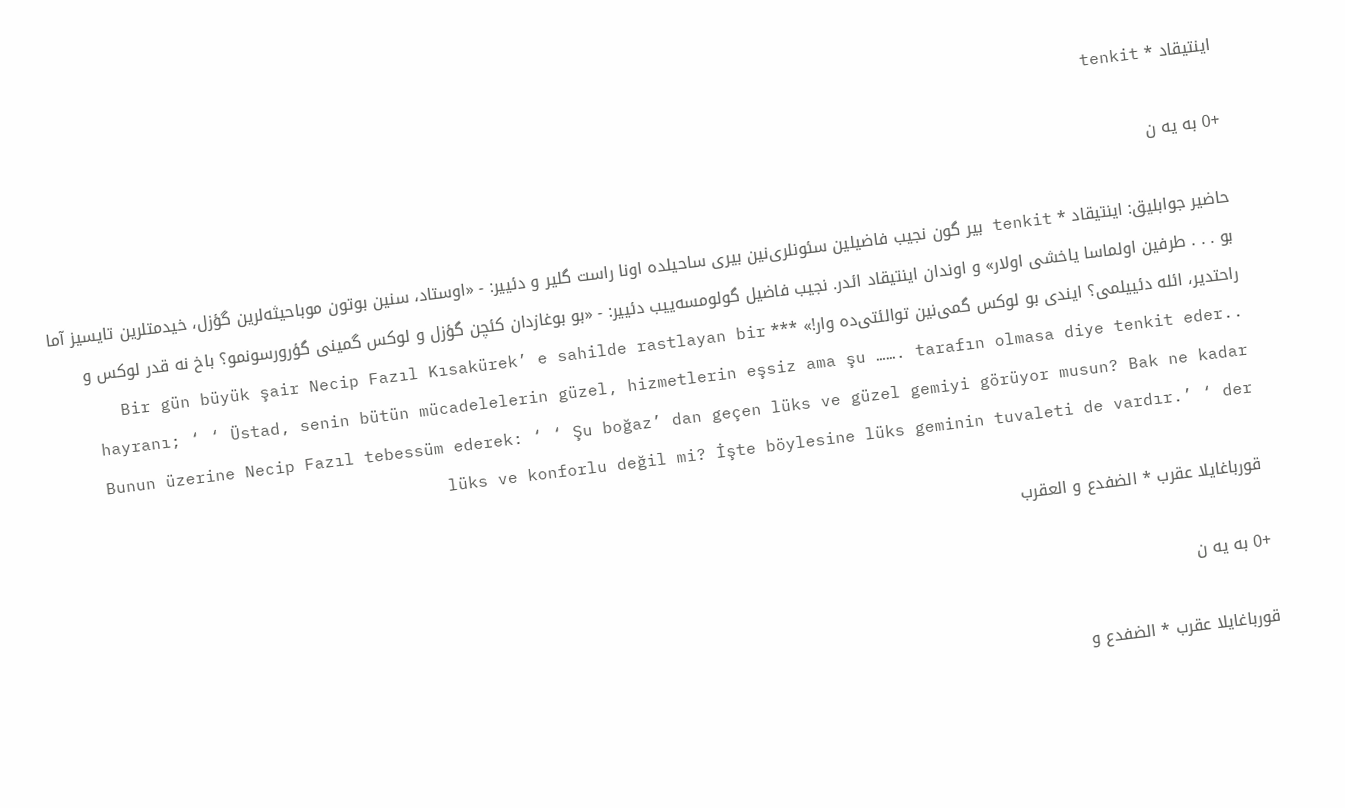اینتیقاد * tenkit

+0 به یه ن

حاضیر جوابلیق: اینتیقاد * tenkit بیر گون نجیب فاضیلین سئونلری‌نین بیری ساحیلده اونا راست گلیر و دئییر: - «اوستاد، سنین بوتون موباحیثه‌لرین گؤزل، خیدمتلرین تایسیز آما بو . . . طرفین اولماسا یاخشی اولار» و اوندان اینتیقاد ائدر. نجیب فاضیل گولومسه‌ییب دئییر: - «بو بوغازدان كئچن گؤزل و لوكس گمینی گؤرورسونمو؟ باخ نه قدر لوكس و راحتدیر، ائله دئییلمی؟ ایندی بو لوكس گمی‌نین توالئتی‌ده وار!» *** Bir gün büyük şair Necip Fazıl Kısakürek’ e sahilde rastlayan bir hayranı; ‘ ‘ Üstad, senin bütün mücadelelerin güzel, hizmetlerin eşsiz ama şu ……. tarafın olmasa diye tenkit eder.. Bunun üzerine Necip Fazıl tebessüm ederek: ‘ ‘ Şu boğaz’ dan geçen lüks ve güzel gemiyi görüyor musun? Bak ne kadar lüks ve konforlu değil mi? İşte böylesine lüks geminin tuvaleti de vardır.’ ‘ der

قورباغایلا عقرب * الضفدع و العقرب

+0 به یه ن

قورباغایلا عقرب * الضفدع و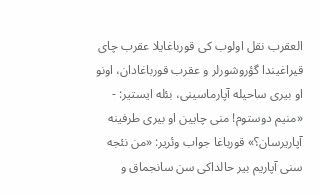العقرب نقل اولوب كی قورباغایلا عقرب چای قیراغیندا گؤروشورلر و عقرب قورباغادان، اونو او بیری ساحیله آپارماسینی، بئله ایستیر: - «منیم دوستوم! منی چایین او بیری طرفینه آپاریرسان؟» قورباغا جواب وئریر: «من نئجه سنی آپاریم بیر حالداكی سن سانجماق و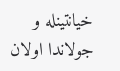خیانتینله و جولاندا اولان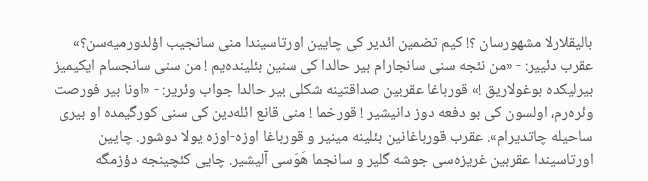بالیقلارلا مشهورسان ؟! كیم تضمین ائدیر كی چایین اورتاسیندا منی سانجیب اؤلدورمیه‌سن؟» عقرب دئییر: - «من نئجه سنی سانجارام بیر حالدا كی سنین بئلینده‌یم ! من سنی سانجسام ایكیمیز بیرلیكده بوغولاریق !» قورباغا عقربین صداقتینه شكلی بیر حالدا جواب وئریر: - «اونا بیر فورصت وئره‌رم، اولسون كی بو دفعه دوز دانیشیر ! قورخما ! منی قانع ائله‌دین كی سنی كورگیمده او بیری ساحیله چاتدیرام». عقرب قورباغانین بئلینه مینیر و قورباغا اوزه-اوزه یولا دوشور. چایین اورتاسیندا عقربین غریزه‌سی جوشه گلیر و سانجما هَوَسی آلیشیر. چایی كئچینجه دؤزمگه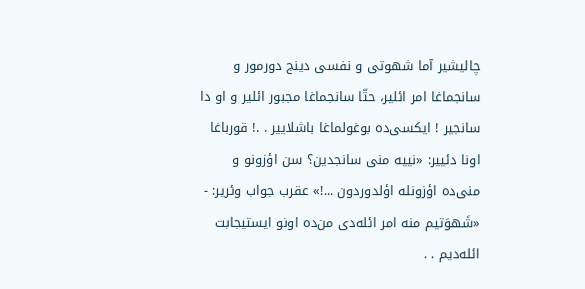چالیشیر آما شهوتی و نفسی دینج دورمور و سانجماغا امر ائلیر، حتّا سانجماغا مجبور ائلیر و او دا سانجیر ! ایكسی‌ده بوغولماغا باشلاییر . .! قورباغا اونا دئییر: «نییه منی سانجدین؟ سن اؤزونو و منی‌ده اؤزونله اؤلدوردون ...!» عقرب جواب وئریر: - «شَهوَتیم منه امر ائله‌دی من‌ده اونو ایستیجابت ائله‌دیم . .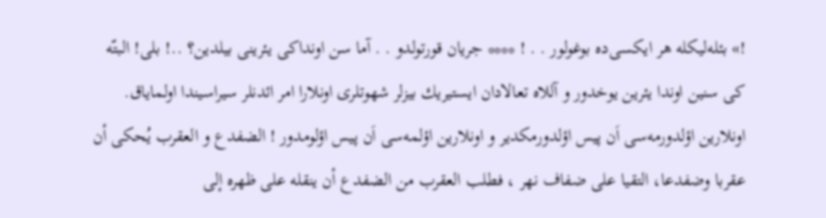!» بئله‌لیكله هر ایكسی‌ده بوغولور . . ! **** جریان قورتولدو . . آما سن اونداكی یئرینی بیلدین؟ ..! بلی! البتّه كی سنین اوندا یئرین یوخدور و آللاه تعالادان ایستیریك بیزلر شهوتلری اونلارا امر ائدنلر سیراسیندا اولمایاق. اونلارین اؤلدورمه‌سی اَن پیس اؤلدورمكدیر و اونلارین اؤلمه‌سی اَن پیس اؤلومدور ! الضفدع و العقرب يُحكى أن عقربا وضفدعا، التقيا على ضفاف نهر ، فطلب العقرب من الضفدع أن ينقله على ظهره إلى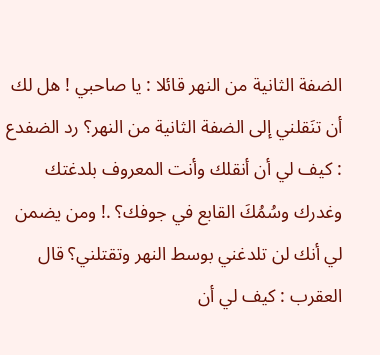الضفة الثانية من النهر قائلا : يا صاحبي ! هل لك أن تنَقلني إلى الضفة الثانية من النهر؟ رد الضفدع : كيف لي أن أنقلك وأنت المعروف بلدغتك وغدرك وسُمُكَ القابع في جوفك؟ .! ومن يضمن لي أنك لن تلدغني بوسط النهر وتقتلني؟ قال العقرب : كيف لي أن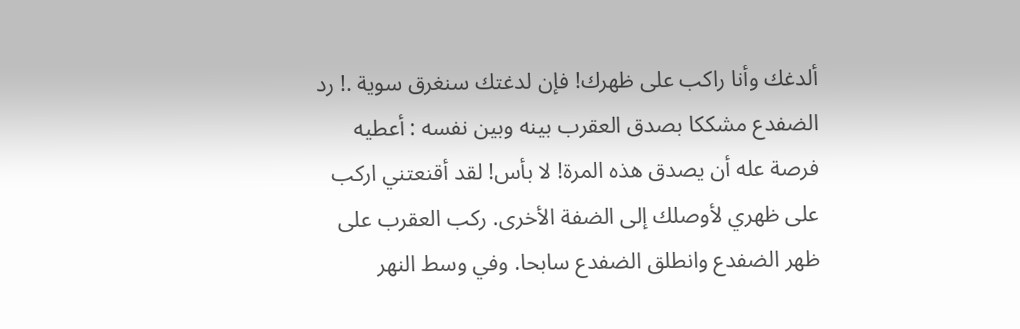ألدغك وأنا راكب على ظهرك! فإن لدغتك سنغرق سوية .! رد الضفدع مشككا بصدق العقرب بينه وبين نفسه : أعطيه فرصة عله أن يصدق هذه المرة! لا بأس! لقد أقنعتني اركب على ظهري لأوصلك إلى الضفة الأخرى. ركب العقرب على ظهر الضفدع وانطلق الضفدع سابحا. وفي وسط النهر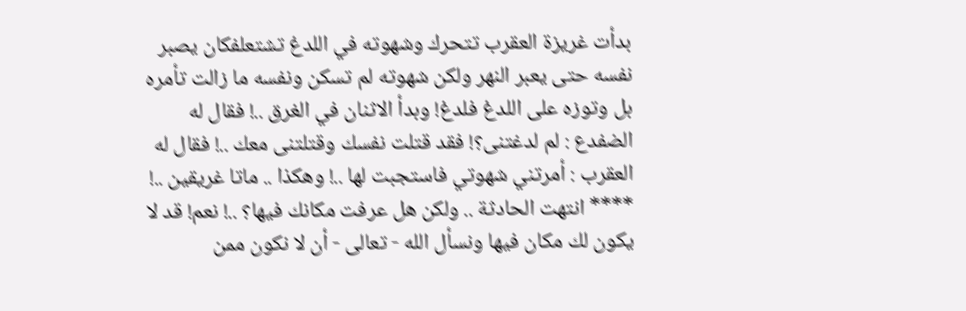بدأت غريزة العقرب تتحرك وشهوته في اللدغ تشتعلفكان يصبر نفسه حتى يعبر النهر ولكن شهوته لم تسكن ونفسه ما زالت تأمره بل وتوزه على اللدغ فلدغ! وبدأ الاثنان في الغرق ..! فقال له الضفدع : لم لدغتنى؟! فقد قتلت نفسك وقتلتنى معك ..! فقال له العقرب : أمرتني شهوتي فاستجبت لها ..! وهكذا .. ماتا غريقين ..! **** انتهت الحادثة .. ولكن هل عرفت مكانك فيها؟ ..! نعم! قد لا يكون لك مكان فيها ونسأل الله - تعالى - أن لا نكون ممن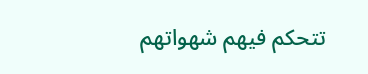تتحكم فيهم شهواتهم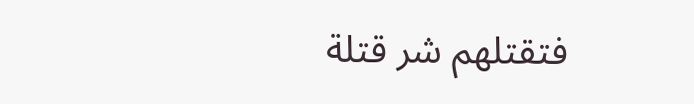فتقتلهم شر قتلة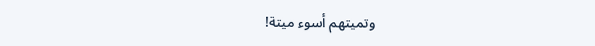وتميتهم أسوء ميتة!